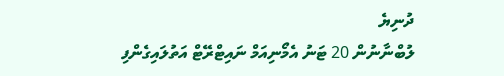ދުނިޔެ
ލުބްނާނުން 20 ޓަނު އެމޯނިއަމް ނައިޓްރޭޓް އަތުލައިގެންފި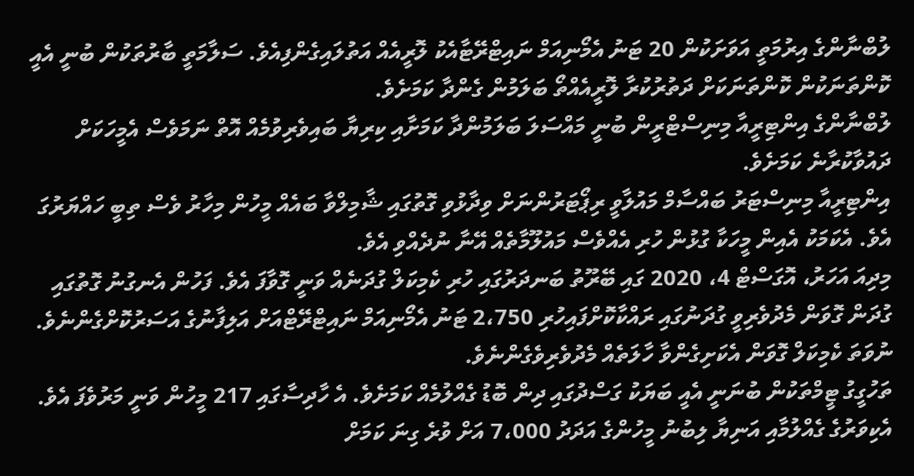ލުބްނާންގެ އިރުމަތީ އަވަށަކުން 20 ޓަނު އެމޯނިއަމް ނައިޓްރޭޓާއެކު ލޮރީއެއް އަތުލައިގެންފިއެވެ. ސަލާމަތީ ބާރުތަކުން ބުނީ އެއީ ކޮންތަނަކުން ކޮންތަނަކަށް ދަތުރުކުރާ ލޮރީއެއްތޯ ބަލަމުން ގެންދާ ކަމަށެވެ.
ލުބްނާންގެ އިންޓިރީއާ މިނިސްޓްރީން ބުނީ މައްސަލަ ބަލަމުންދާ ކަމަށާއި ކިރިޔާ ބައިވެރިވުމެއް އޮތް ނަމަވެސް އެމީހަކަށް ދައުވާކުރާނެ ކަމަށެވެ.
އިންޓިރީއާ މިނިސްޓަރު ބައްސާމް މައުލާވީ ރިޕޯޓަރުންނަށް ވިދާޅުވި ގޮތުގައި ޝާމިލްވާ ބައެއް މީހުން މިހާރު ވެސް ތިބީ ހައްޔަރުގަ އެވެ. އެކަމަކު އެއިން މީހަކާ ގުޅުން ހުރި އެއްވެސް މައުލޫމާތެއް އޭނާ ނުދެއްވި އެވެ.
މިދިއަ އަހަރު، އޮގަސްޓް 4، 2020 ގައި ބޭރޫތު ބަނދަރުގައި ހުރި ކެމިކަލް ގުދަނެއް ވަނީ ގޮވާފަ އެވެ. ފަހުން އެނގުނު ގޮތުގައި ގުދަން ގޮވަން މެދުވެރިވީ ގުދަނުގައި ރައްކާކޮށްފައިހުރި 2،750 ޓަނު އެމޯނިއަމް ނައިޓްރޭޓްއަށް އަލިފާނުގެ އަސަރުކޮށްގެންނެވެ. ނުވަތަ ކެމިކަލް ގޮވަން އެކަށިގެންވާ ހާލަތެއް މެދުވެރިވެގެންނެވެ.
ތަހުގީގު ޓީމްތަކުން ބުނަނީ އެއީ ބަޔަކު ގަސްދުގައި ދިން ބޮޑު ގެއްލުމެއް ކަމަށެވެ. އެ ހާދިސާގައި 217 މީހުން ވަނީ މަރުވެފަ އެވެ. އެކިވަރުގެ ގެއްލުމާއި އަނިޔާ ލިބުނު މީހުންގެ އަދަދު 7،000 އަށް ވުރެ ގިނަ ކަމަށް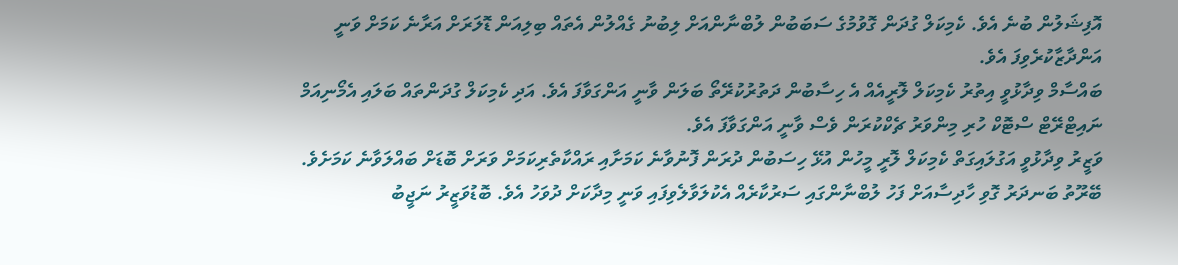އޮފިޝަލުން ބުނެ އެވެ. ކެމިކަލް ގުދަން ގޮވުމުގެ ސަބަބުން ލުބްނާންއަށް ލިބުނު ގެއްލުން އެތައް ބިލިއަން ޑޮލަރަށް އަރާނެ ކަމަށް ވަނީ އަންދާޒާކުރެވިފަ އެވެ.
ބައްސާމް ވިދާޅުވީ އިތުރު ކެމިކަލް ލޮރީއެއް އެ ހިސާބުން ދަތުރުކުރޭތޯ ބަލަން ވާނީ އަންގަވާފަ އެވެ. އަދި ކެމިކަލް ގުދަންތައް ބަލައި އެމޯނިއަމް ނައިޓްރޭޓް ސްޓޮކް ހުރި މިންވަރު ޗެކްކުރަން ވެސް ވާނީ އަންގަވާފަ އެވެ.
ވަޒީރު ވިދާޅުވީ އަގުލައިގަތް ކެމިކަލް ލޮރީ މީހުން އުޅޭ ހިސަބުން ދުރަން ފޮނުވާނެ ކަމަށާއި ރައްކާތެރިކަމަށް ވަރަށް ބޮޑަށް ބައްލަވާނެ ކަމަށެވެ.
ބޭރޫތު ބަނދަރު ގޮވި ހާދިސާއަށް ފަހު ލުބްނާންގައި ސަރުކާރެއް އެކުލަވާލެވިފައި ވަނީ މިދާކަށް ދުވަހު އެވެ. ބޮޑުވަޒީރު ނަޖީބު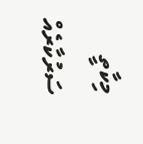މިކާތީ ސަރުކާރެއް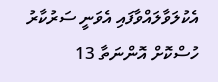އެކުލަވާލައްވާފައި އެވަނީ ސަރުކާރު ހުސްކޮށް އޮންނަތާ 13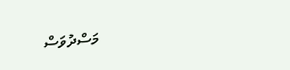މަސްދުވަސް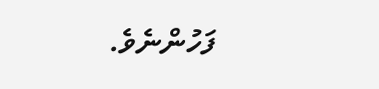ފަހުންނެވެ.